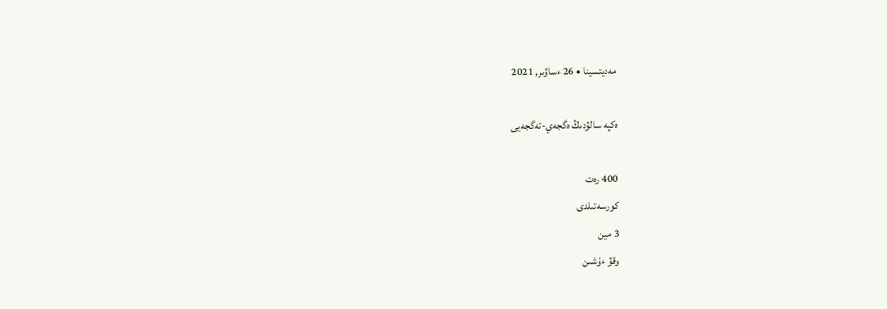مەديتسينا • 26 ءساۋىر, 2021

ەكپە سالۋدىڭ ەگجەي-تەگجەيى

400 رەت
كورسەتىلدى
3 مين
وقۋ ءۇشىن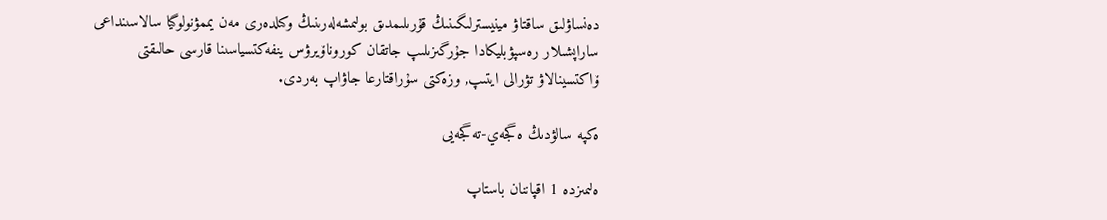دەنساۋلىق ساقتاۋ مينيسترلىگىنىڭ قۇرىلىمدىق بولىمشەلەرىنىڭ وكىلدەرى مەن يممۋنولوگيا سالاسىنداعى ساراپشىلار رەسپۋبليكادا جۇرگىزىلىپ جاتقان كوروناۆيرۋس ينفەكتسياسىنا قارسى حالىقتى ۆاكتسينالاۋ تۋرالى ايتىپ, وزەكتى سۇراقتارعا جاۋاپ بەردى.

ەكپە سالۋدىڭ ەگجەي-تەگجەيى

ەلىمىزدە 1 اقپاننان باستاپ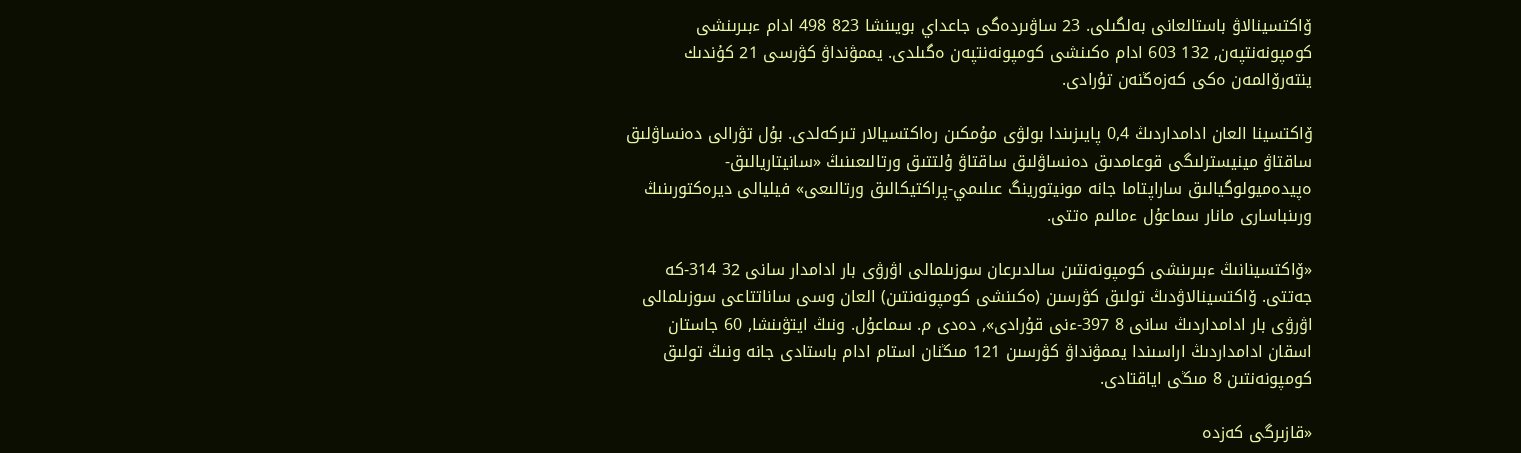ۆاكتسينالاۋ باستالعانى بەلگىلى. 23 ساۋىردەگى جاعداي بويىنشا 823 498 ادام ءبىرىنشى كومپونەنتپەن, 132 603 ادام ەكىنشى كومپونەنتپەن ەگىلدى. يممۋنداۋ كۋرسى 21 كۇندىك ينتەرۆالمەن ەكى كەزەڭنەن تۇرادى.

ۆاكتسينا العان ادامداردىڭ 0,4 پايىزىندا بولۋى مۇمكىن رەاكتسيالار تىركەلدى. بۇل تۋرالى دەنساۋلىق ساقتاۋ مينيسترلىگى قوعامدىق دەنساۋلىق ساقتاۋ ۇلتتىق ورتالىعىنىڭ «سانيتاريالىق-ەپيدەميولوگيالىق ساراپتاما جانە مونيتورينگ عىلىمي-پراكتيكالىق ورتالىعى» فيليالى ديرەكتورىنىڭ ورىنباسارى مانار سماعۇل ءمالىم ەتتى.

«ۆاكتسينانىڭ ءبىرىنشى كومپونەنتىن سالدىرعان سوزىلمالى اۋرۋى بار ادامدار سانى 32 314-كە جەتتى. ۆاكتسينالاۋدىڭ تولىق كۋرسىن (ەكىنشى كومپونەنتىن) العان وسى ساناتتاعى سوزىلمالى اۋرۋى بار ادامداردىڭ سانى 8 397-ءنى قۇرادى», دەدى م. سماعۇل. ونىڭ ايتۋىنشا, 60 جاستان اسقان ادامداردىڭ اراسىندا يممۋنداۋ كۋرسىن 121 مىڭنان استام ادام باستادى جانە ونىڭ تولىق كومپونەنتىن 8 مىڭى اياقتادى.

«قازىرگى كەزدە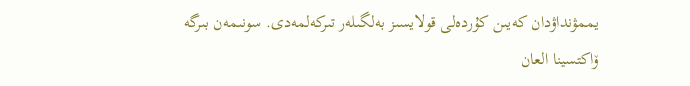يممۋنداۋدان كەيىن كۇردەلى قولايسىز بەلگىلەر تىركەلمەدى. سونىمەن بىرگە ۆاكتسينا العان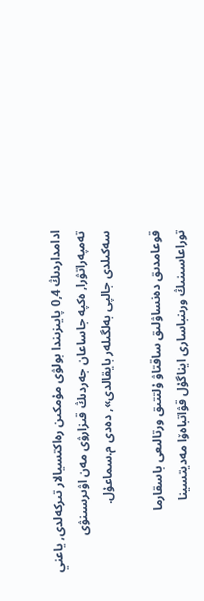ادامداردىڭ 0,4 پايىزىندا بولۋى مۇمكىن رەاكتسيالار تىركەلدى, ياعني تەمپەراتۋرا, ەكپە جاساعان جەردىڭ قىزارۋى مەن اۋىرسىنۋى سەكىلدى جالپى بەلگىلەر بايقالدى», دەدى م.سماعۇل.

قوعامدىق دەنساۋلىق ساقتاۋ ۇلتتىق ورتالىعى باسقارما توراعاسىنىڭ ورىنباسارى ايناگۇل قۋاتباەۆا مەديتسينا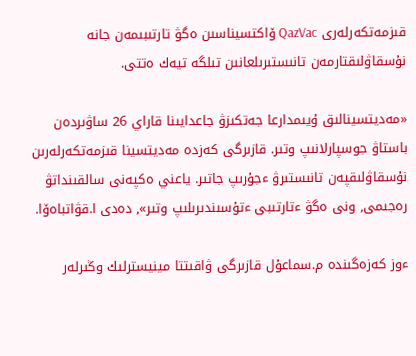قىزمەتكەرلەرى QazVac ۆاكتسيناسىن ەگۋ تارتىبىمەن جانە نۇسقاۋلىقتارمەن تانىستىرىلعانىن تىلگە تيەك ەتتى.

«مەديتسينالىق ۇيىمدارعا جەتكىزۋ جاعدايىنا قاراي 26 ساۋىردەن باستاۋ جوسپارلانىپ وتىر. قازىرگى كەزدە مەديتسينا قىزمەتكەرلەرىن نۇسقاۋلىقپەن تانىستىرۋ ءجۇرىپ جاتىر. ياعني ەكپەنى سالقىنداتۋ رەجىمى, ونى ەگۋ ءتارتىبى ءتۇسىندىرىلىپ وتىر», دەدى ا.قۋاتباەۆا.

ءوز كەزەگىندە م.سماعۇل قازىرگى ۋاقىتتا مينيسترلىك وڭىرلەر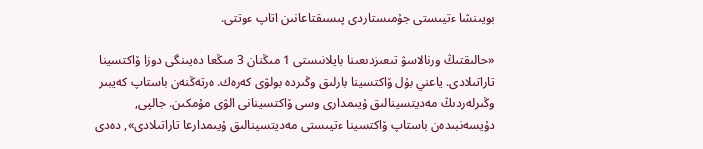بويىنشا ءتيىستى جۇمىستاردى پىسىقتاعانىن اتاپ ءوتتى.

«حالىقتىڭ ورنالاسۋ تىعىزدىعىنا بايلانىستى 1 مىڭنان 3 مىڭعا دەيىنگى دوزا ۆاكتسينا تاراتىلادى. ياعني بۇل ۆاكتسينا بارلىق وڭىردە بولۋى كەرەك. ەرتەڭنەن باستاپ كەيبىر وڭىرلەردىڭ مەديتسينالىق ۇيىمدارى وسى ۆاكتسينانى الۋى مۇمكىن. جالپى, دۇيسەنبىدەن باستاپ ۆاكتسينا ءتيىستى مەديتسينالىق ۇيىمدارعا تاراتىلادى», دەدى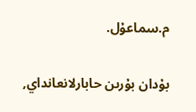م.سماعۇل.

بۇدان بۇرىن حابارلانعانداي,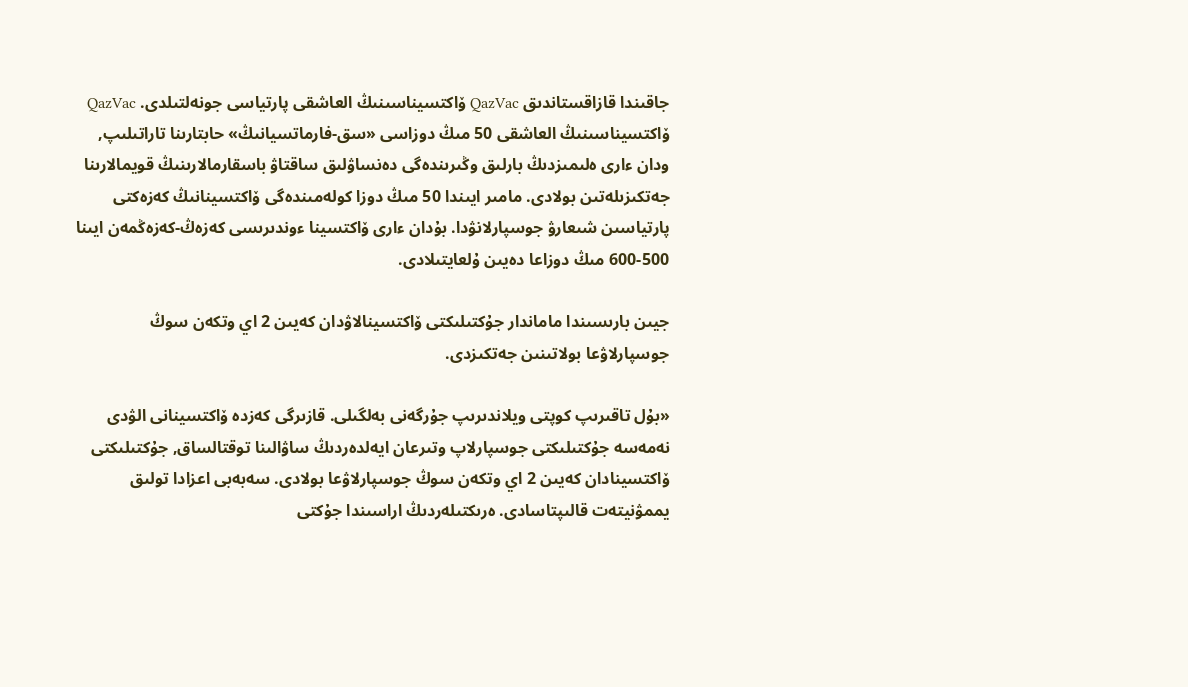جاقىندا قازاقستاندىق QazVac ۆاكتسيناسىنىڭ العاشقى پارتياسى جونەلتىلدى. QazVac ۆاكتسيناسىنىڭ العاشقى 50 مىڭ دوزاسى «سق-فارماتسيانىڭ» حابتارىنا تاراتىلىپ, ودان ءارى ەلىمىزدىڭ بارلىق وڭىرىندەگى دەنساۋلىق ساقتاۋ باسقارمالارىنىڭ قويمالارىنا جەتكىزىلەتىن بولادى. مامىر ايىندا 50 مىڭ دوزا كولەمىندەگى ۆاكتسينانىڭ كەزەكتى پارتياسىن شىعارۋ جوسپارلانۋدا. بۇدان ءارى ۆاكتسينا ءوندىرىسى كەزەڭ-كەزەڭمەن ايىنا 500-600 مىڭ دوزاعا دەيىن ۇلعايتىلادى.

جيىن بارىسىندا ماماندار جۇكتىلىكتى ۆاكتسينالاۋدان كەيىن 2 اي وتكەن سوڭ جوسپارلاۋعا بولاتىنىن جەتكىزدى.

«بۇل تاقىرىپ كوپتى ويلاندىرىپ جۇرگەنى بەلگىلى. قازىرگى كەزدە ۆاكتسينانى الۋدى نەمەسە جۇكتىلىكتى جوسپارلاپ وتىرعان ايەلدەردىڭ ساۋالىنا توقتالساق, جۇكتىلىكتى ۆاكتسينادان كەيىن 2 اي وتكەن سوڭ جوسپارلاۋعا بولادى. سەبەبى اعزادا تولىق يممۋنيتەت قالىپتاسادى. ەرىكتىلەردىڭ اراسىندا جۇكتى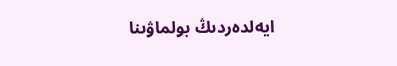ايەلدەردىڭ بولماۋىنا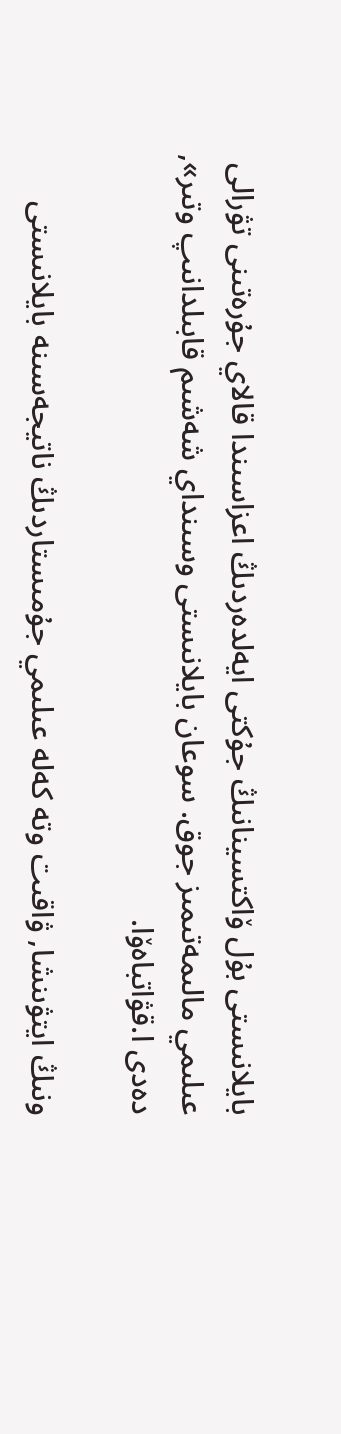بايلانىستى بۇل ۆاكتسينانىڭ جۇكتى ايەلدەردىڭ اعزاسىندا قالاي جۇرەتىنى تۋرالى عىلىمي مالىمەتىمىز جوق. سوعان بايلانىستى وسىنداي شەشىم قابىلدانىپ وتىر», دەدى ا.قۋاتباەۆا.

ونىڭ ايتۋىنشا, ۋاقىت وتە كەلە عىلىمي جۇمىستاردىڭ ناتيجەسىنە بايلانىستى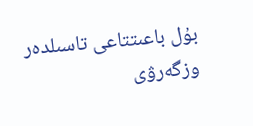بۇل باعىتتاعى تاسىلدەر وزگەرۋى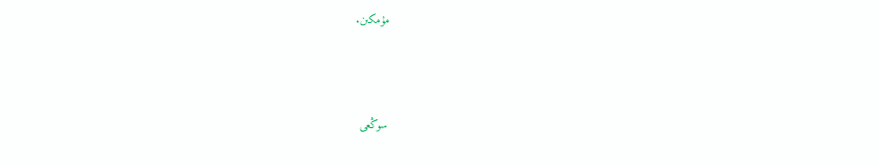مۇمكىن.



سوڭعى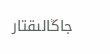جاڭالىقتار